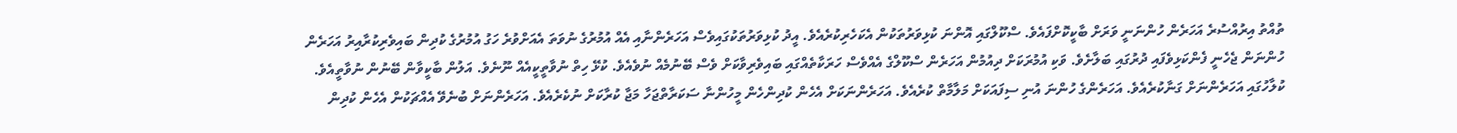ތުއްތު އިރުއްސުރެ އަހަރެން ހުންނަނީ ވަރަށް ބާކީކޮށްފައެވެ. ސްކޫލްގައި އޮންނަ ކުޅިވަރުތަކުން އެކަހެރިކުރެއެވެ. އީދު ކުޅިވަރުތަކުގައިވެސް އަހަރެންނާއި އެއް އުމުރުގެ ނުވަތަ އެއަށްވުރެ ހަގު އުމުރުގެ ކުދިން ބައިވެރިކުރާއިރު އަހަރެން ހުންނަން ޖެހެނީ ފެންކަޅިވެފައި ދުރުގައި ބަލާށެވެ. ވަކި އުމުރަކަށް ދިއުމުން އަހަރެން ސްކޫލްގެ އެއްވެސް ހަރަކާތެއްގައި ބައިވެރިވާކަށް ވެސް ބޭނުމެއް ނުވެއެވެ. ކުޅޭ ހިތް ނުވާތީކީއެއް ނޫނެވެ. އަލުން ބާކީވާން ބޭނުން ނުވާތީއެވެ.
ކުލާހުގައި އަހަރެންނަށް ގަނާކުރެއެވެ. އަހަރެންގެ ހުންނަ އުނި ސިފައަކަށް މަލާމާތް ކުރެއެވެ. އަހަރެންނަކަށް އެހެން ކުދިންހެން މީހުންނާ ސަކަރާތްޖަހާ މަޖާ ކުރާކަށް ނުކެރެއެވެ. އަހަރެންނަށް ބުނެވޭ އެއްޗަކުން އެހެން ކުދިން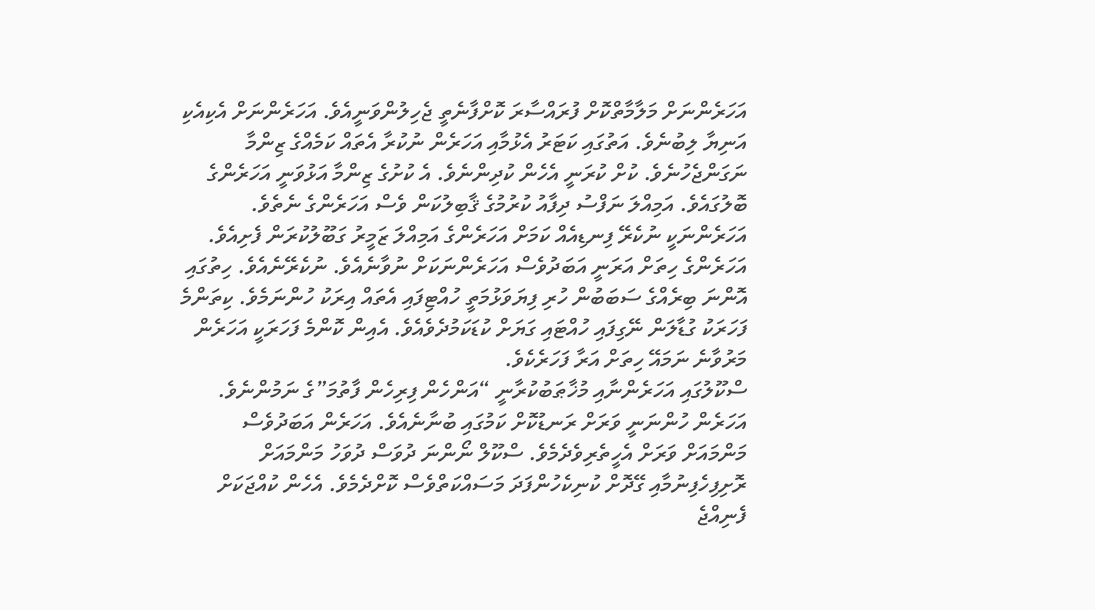އަހަރެންނަށް މަލާމާތްކޮށް ފުރައްސާރަ ކޮށްފާނެތީ ޖެހިލުންވަނީއެވެ. އަހަރެންނަށް އެކިއެކި އަނިޔާ ލިބުނެވެ. އަތުގައި ކަޓަރު އެޅުމާއި އަހަރެން ނުކުރާ އެތައް ކަމެއްގެ ޒިންމާ ނަގަންޖެހުނެވެ. ކުށް ކުރަނީ އެހެން ކުދިންނެވެ. އެ ކުށުގެ ޒިންމާ އަޅުވަނީ އަހަރެންގެ ބޮލުގައެވެ. އަމިއްލަ ނަފްސު ދިފާއު ކުރުމުގެ ޤާބިލުކަން ވެސް އަހަރެންގެ ނެތެވެ.
އަހަރެންނަކީ ނުކެރޭ ފިނޑިއެއް ކަމަށް އަހަރެންގެ އަމިއްލަ ޒަމީރު ގަބޫލުކުރަން ފެށިއެވެ. އަހަރެންގެ ހިތަށް އަރަނީ އަބަދުވެސް އަހަރެންނަކަށް ނުވާނެއެވެ. ނުކެރޭނެއެވެ. ހިތުގައި އޮންނަ ބިރެއްގެ ސަބަބުން ހުރި ފިޔަވަޅުމަތީ ހުއްޓިފައި އެތައް އިރަކު ހުންނަމެވެ. ކިތަންމެ ފަހަރަކު ގުޑާލަން ނޭގިފައި ހުއްޓައި ގަޔަށް ކުޑަކަމުދެވެއެވެ. އެއިން ކޮންމެ ފަހަރަކީ އަހަރެން މަރުވާނެ ނަމައޭ ހިތަށް އަރާ ފަހަރެކެވެ.
ސްކޫލުގައި އަހަރެންނާއި މުޚާޠަބުކުރާނީ “އަންހެން ފިރިހެން ފާތުމަ”ގެ ނަމުންނެވެ. އަހަރެން ހުންނަނީ ވަރަށް ރަނޑުކޮށް ކަމުގައި ބުނާނެއެވެ. އަހަރެން އަބަދުވެސް މަންމައަށް ވަރަށް އެހީތެރިވެދެމެވެ. ސްކޫލް ނޯންނަ ދުވަސް ދުވަހު މަންމައަށް ރޮށިފިހެފިނުމާއި ގޭދޮށް ކުނިކެހުންފަދަ މަސައްކަތްވެސް ކޮށްދެމެވެ. އެހެން ކުއްޖަކަށް ފެނިއްޖެ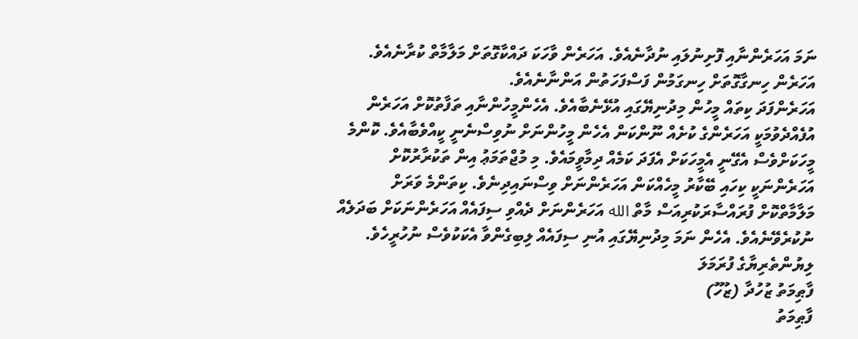ނަމަ އަހަރެންނާއި ފޮށިނުލައި ނުދާނެއެވެ. އަހަރެން ވާހަކަ ދައްކާގޮތަށް މަލާމާތް ކުރާނެއެވެ. އަހަރެން ހިނގާގޮތަށް ހިނގަމުން ފަސްފަހަތުން އަންނާނެއެވެ.
އަހަރެންފަދަ ކިތައް މީހުން މިދުނިޔޭގައި އުޅޭނެބާއެވެ. އެހެންމީހުންނާއި ތަފާތުކޮށް އަހަރެން އުފެއްދެވުމަކީ އަހަރެންގެ ކުށެއް ނޫންކަން އެހެން މީހުންނަށް ނުވިސްނެނީ ކީއްވެބާއެވެ. ކޮންމެ މީހަކަށްވެސް އެގޭނީ އެމީހަކަށް އެފަދަ ކަމެއް ދިމާވީމައެވެ. މި މުޖްތަމަޢު އިން ތަކުރާރުކޮށް އަހަރެންނަކީ ކިހައި ބޭކާރު މީހެއްކަން އަހަރެންނަށް ވިސްނައިދިނެވެ. ކިތަންމެ ވަރަށް މަލާމާތްކޮށް ފުރައްސާރަކުރިއަސް މާތް الله އަހަރެންނަށް ދެއްވި ސިފައެއް އަހަރެންނަކަށް ބަދަލެއް ނުކުރެވޭނެއެވެ. އެހެން ނަމަ މިދުނިޔޭގައި އުނި ސިފައެއް ލިބިގެންވާ އެކަކުވެސް ނުހުރީހެވެ.
ލިޔުންތެރިޔާގެ ފުރަމަލަ
ފާޠިމަތު ޒުހުދާ (ޒުހޫ)
ފާޠިމަތު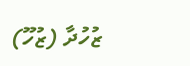ޒުހުދާ (ޒުހޫ)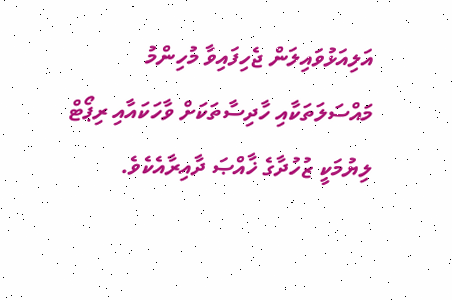އަލިއަޅުވައިލަން ޖެހިފައިވާ މުހިންމު މައްސަލަތަކާއި ހާދިސާތަކަށް ވާހަކައާއި ރިޕޯޓް ލިޔުމަކީ ޒުހުދާގެ ޚާއްޞަ ދާއިރާއެކެވެ.